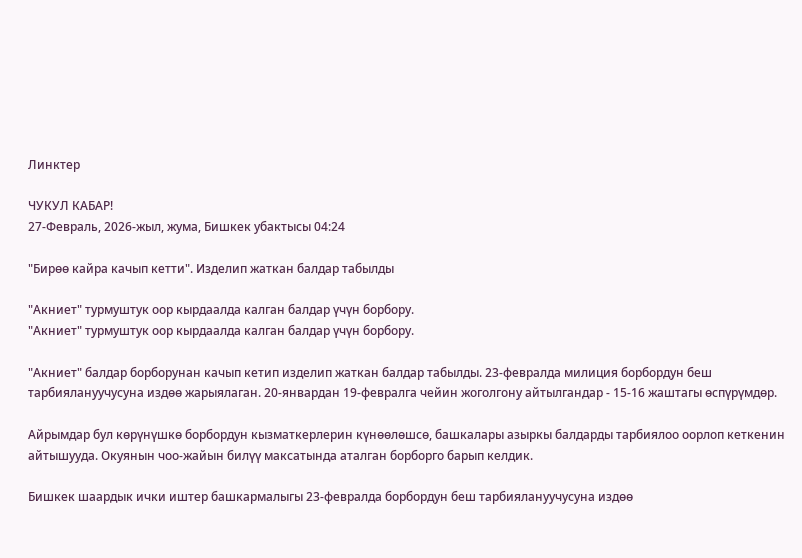Линктер

ЧУКУЛ КАБАР!
27-Февраль, 2026-жыл, жума, Бишкек убактысы 04:24

"Бирөө кайра качып кетти". Изделип жаткан балдар табылды

"Акниет" турмуштук оор кырдаалда калган балдар үчүн борбору.
"Акниет" турмуштук оор кырдаалда калган балдар үчүн борбору.

"Акниет" балдар борборунан качып кетип изделип жаткан балдар табылды. 23-февралда милиция борбордун беш тарбиялануучусуна издөө жарыялаган. 20-январдан 19-февралга чейин жоголгону айтылгандар - 15-16 жаштагы өспүрүмдөр.

Айрымдар бул көрүнүшкө борбордун кызматкерлерин күнөөлөшсө, башкалары азыркы балдарды тарбиялоо оорлоп кеткенин айтышууда. Окуянын чоо-жайын билүү максатында аталган борборго барып келдик.

Бишкек шаардык ички иштер башкармалыгы 23-февралда борбордун беш тарбиялануучусуна издөө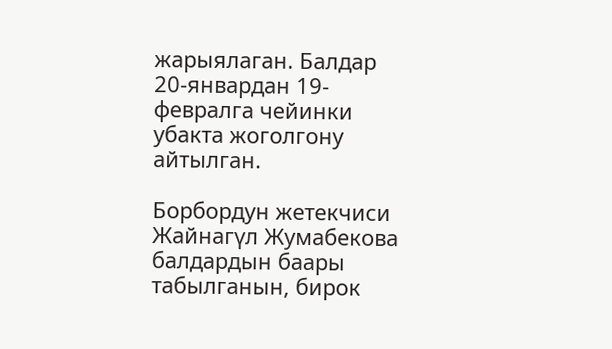жарыялаган. Балдар 20-январдан 19-февралга чейинки убакта жоголгону айтылган.

Борбордун жетекчиси Жайнагүл Жумабекова балдардын баары табылганын, бирок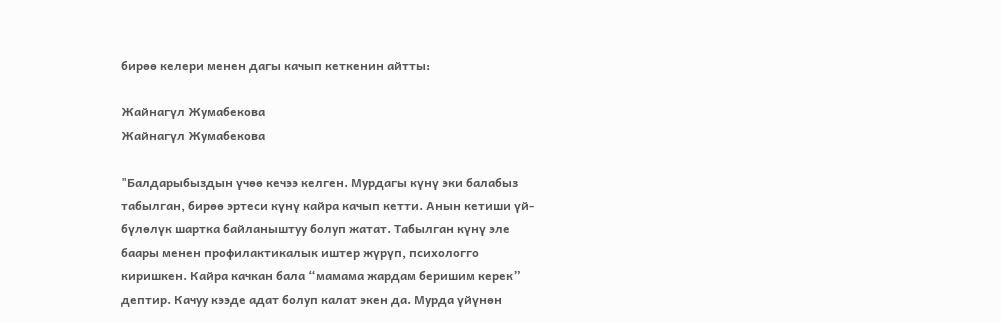бирөө келери менен дагы качып кеткенин айтты:

Жайнагүл Жумабекова
Жайнагүл Жумабекова

"Балдарыбыздын үчөө кечээ келген. Мурдагы күнү эки балабыз табылган, бирөө эртеси күнү кайра качып кетти. Анын кетиши үй-бүлөлүк шартка байланыштуу болуп жатат. Табылган күнү эле баары менен профилактикалык иштер жүрүп, психологго киришкен. Кайра качкан бала “мамама жардам беришим керек” дептир. Качуу кээде адат болуп калат экен да. Мурда үйүнөн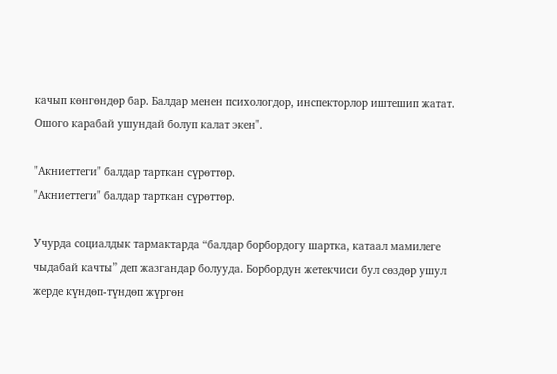качып көнгөндөр бар. Балдар менен психологдор, инспекторлор иштешип жатат. Ошого карабай ушундай болуп калат экен".

"Акниеттеги" балдар тарткан сүрөттөр.
"Акниеттеги" балдар тарткан сүрөттөр.

Учурда социалдык тармактарда “балдар борбордогу шартка, катаал мамилеге чыдабай качты” деп жазгандар болууда. Борбордун жетекчиси бул сөздөр ушул жерде күндөп-түндөп жүргөн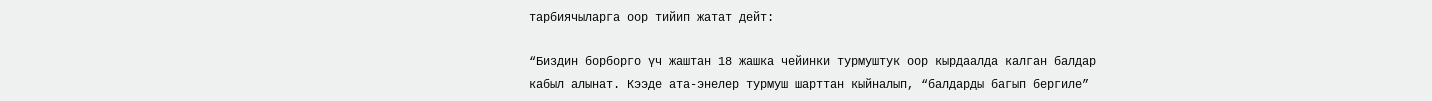тарбиячыларга оор тийип жатат дейт:

“Биздин борборго үч жаштан 18 жашка чейинки турмуштук оор кырдаалда калган балдар кабыл алынат. Кээде ата-энелер турмуш шарттан кыйналып, “балдарды багып бергиле”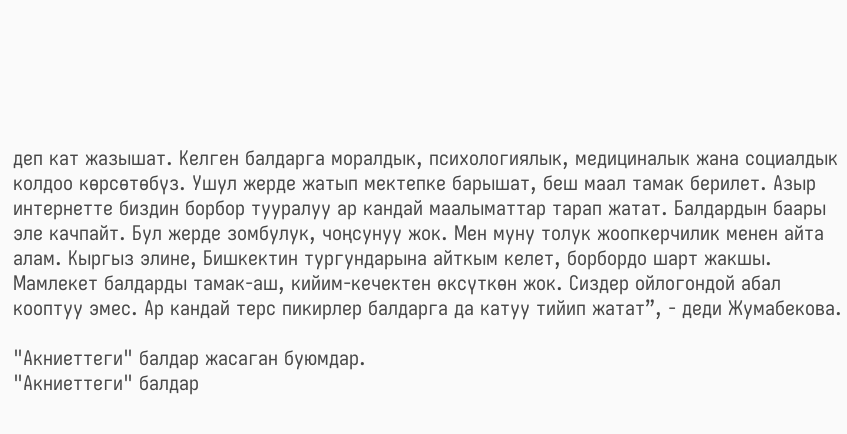деп кат жазышат. Келген балдарга моралдык, психологиялык, медициналык жана социалдык колдоо көрсөтөбүз. Ушул жерде жатып мектепке барышат, беш маал тамак берилет. Азыр интернетте биздин борбор тууралуу ар кандай маалыматтар тарап жатат. Балдардын баары эле качпайт. Бул жерде зомбулук, чоңсунуу жок. Мен муну толук жоопкерчилик менен айта алам. Кыргыз элине, Бишкектин тургундарына айткым келет, борбордо шарт жакшы. Мамлекет балдарды тамак-аш, кийим-кечектен өксүткөн жок. Сиздер ойлогондой абал кооптуу эмес. Ар кандай терс пикирлер балдарга да катуу тийип жатат”, - деди Жумабекова.

"Акниеттеги" балдар жасаган буюмдар.
"Акниеттеги" балдар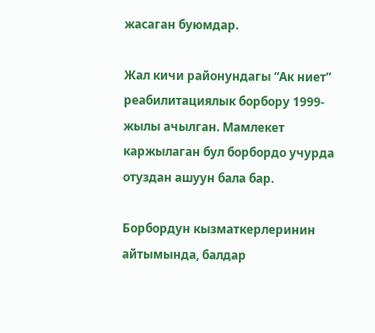жасаган буюмдар.

Жал кичи районундагы “Ак ниет” реабилитациялык борбору 1999-жылы ачылган. Мамлекет каржылаган бул борбордо учурда отуздан ашуун бала бар.

Борбордун кызматкерлеринин айтымында, балдар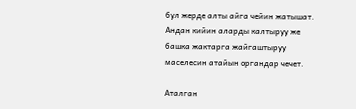бул жерде алты айга чейин жатышат. Андан кийин аларды калтыруу же башка жактарга жайгаштыруу маселесин атайын органдар чечет.

Аталган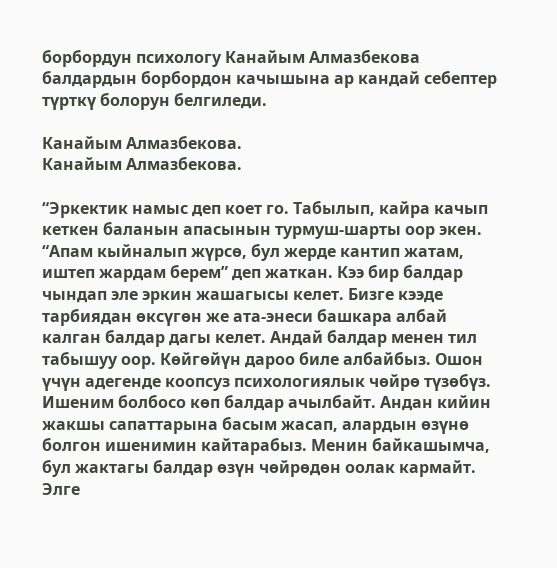борбордун психологу Канайым Алмазбекова балдардын борбордон качышына ар кандай себептер түрткү болорун белгиледи.

Канайым Алмазбекова.
Канайым Алмазбекова.

“Эркектик намыс деп коет го. Табылып, кайра качып кеткен баланын апасынын турмуш-шарты оор экен. “Апам кыйналып жүрсө, бул жерде кантип жатам, иштеп жардам берем” деп жаткан. Кээ бир балдар чындап эле эркин жашагысы келет. Бизге кээде тарбиядан өксүгөн же ата-энеси башкара албай калган балдар дагы келет. Андай балдар менен тил табышуу оор. Көйгөйүн дароо биле албайбыз. Ошон үчүн адегенде коопсуз психологиялык чөйрө түзөбүз. Ишеним болбосо көп балдар ачылбайт. Андан кийин жакшы сапаттарына басым жасап, алардын өзүнө болгон ишенимин кайтарабыз. Менин байкашымча, бул жактагы балдар өзүн чөйрөдөн оолак кармайт. Элге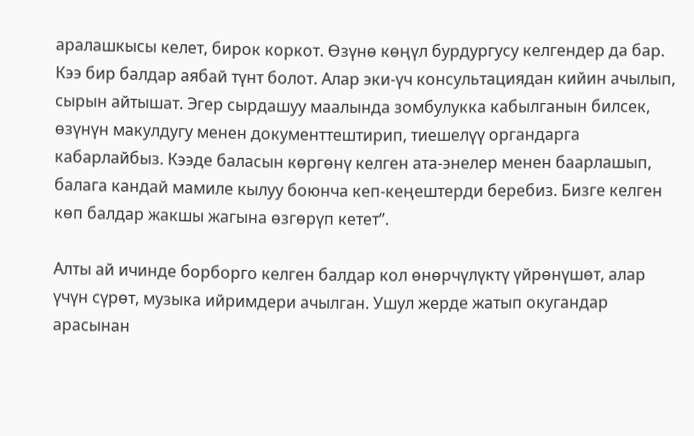аралашкысы келет, бирок коркот. Өзүнө көңүл бурдургусу келгендер да бар. Кээ бир балдар аябай түнт болот. Алар эки-үч консультациядан кийин ачылып, сырын айтышат. Эгер сырдашуу маалында зомбулукка кабылганын билсек, өзүнүн макулдугу менен документтештирип, тиешелүү органдарга кабарлайбыз. Кээде баласын көргөнү келген ата-энелер менен баарлашып, балага кандай мамиле кылуу боюнча кеп-кеңештерди беребиз. Бизге келген көп балдар жакшы жагына өзгөрүп кетет”.

Алты ай ичинде борборго келген балдар кол өнөрчүлүктү үйрөнүшөт, алар үчүн сүрөт, музыка ийримдери ачылган. Ушул жерде жатып окугандар арасынан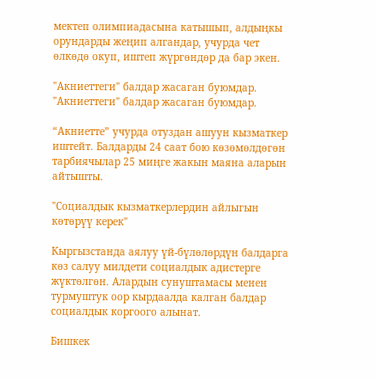мектеп олимпиадасына катышып, алдыңкы орундарды жеңип алгандар, учурда чет өлкөдө окуп, иштеп жүргөндөр да бар экен.

"Акниеттеги" балдар жасаган буюмдар.
"Акниеттеги" балдар жасаган буюмдар.

“Акниетте” учурда отуздан ашуун кызматкер иштейт. Балдарды 24 саат бою көзөмөлдөгөн тарбиячылар 25 миңге жакын маяна аларын айтышты.

"Социалдык кызматкерлердин айлыгын көтөрүү керек"

Кыргызстанда аялуу үй-бүлөлөрдүн балдарга көз салуу милдети социалдык адистерге жүктөлгөн. Алардын сунуштамасы менен турмуштук оор кырдаалда калган балдар социалдык коргоого алынат.

Бишкек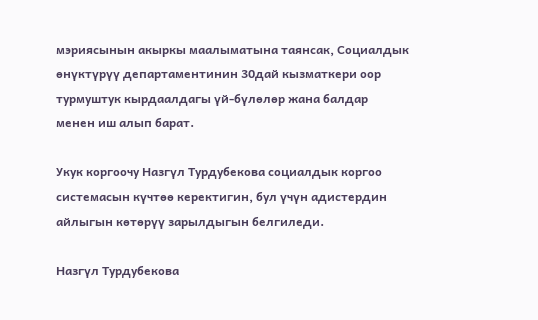мэриясынын акыркы маалыматына таянсак, Социалдык өнүктүрүү департаментинин 30дай кызматкери оор турмуштук кырдаалдагы үй-бүлөлөр жана балдар менен иш алып барат.

Укук коргоочу Назгүл Турдубекова социалдык коргоо системасын күчтөө керектигин, бул үчүн адистердин айлыгын көтөрүү зарылдыгын белгиледи.

Назгүл Турдубекова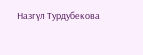Назгүл Турдубекова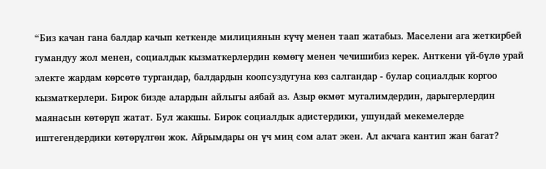“Биз качан гана балдар качып кеткенде милициянын күчү менен таап жатабыз. Маселени ага жеткирбей гумандуу жол менен, социалдык кызматкерлердин көмөгү менен чечишибиз керек. Анткени үй-бүлө урай электе жардам көрсөтө тургандар, балдардын коопсуздугуна көз салгандар - булар социалдык коргоо кызматкерлери. Бирок бизде алардын айлыгы аябай аз. Азыр өкмөт мугалимдердин, дарыгерлердин маянасын көтөрүп жатат. Бул жакшы. Бирок социалдык адистердики, ушундай мекемелерде иштегендердики көтөрүлгөн жок. Айрымдары он үч миң сом алат экен. Ал акчага кантип жан багат?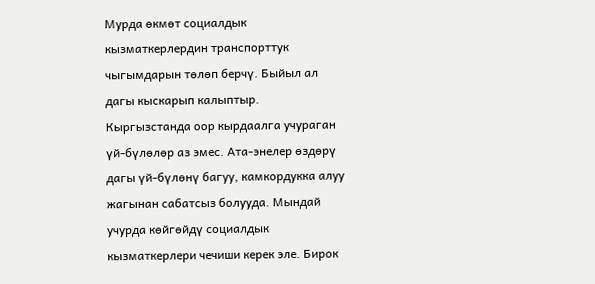Мурда өкмөт социалдык кызматкерлердин транспорттук чыгымдарын төлөп берчү. Быйыл ал дагы кыскарып калыптыр. Кыргызстанда оор кырдаалга учураган үй-бүлөлөр аз эмес. Ата-энелер өздөрү дагы үй-бүлөнү багуу, камкордукка алуу жагынан сабатсыз болууда. Мындай учурда көйгөйдү социалдык кызматкерлери чечиши керек эле. Бирок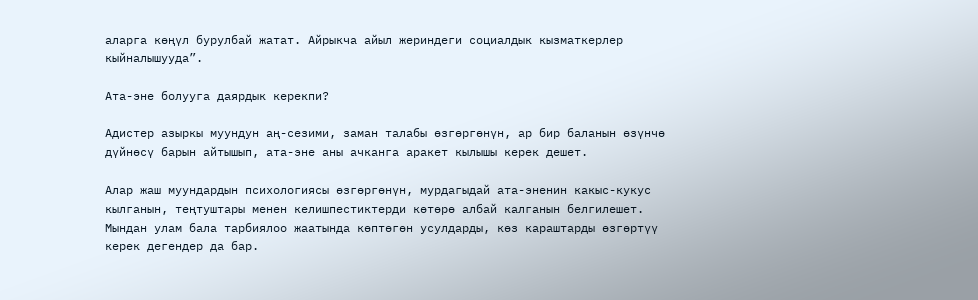аларга көңүл бурулбай жатат. Айрыкча айыл жериндеги социалдык кызматкерлер кыйналышууда”.

Ата-эне болууга даярдык керекпи?

Адистер азыркы муундун аң-сезими, заман талабы өзгөргөнүн, ар бир баланын өзүнчө дүйнөсү барын айтышып, ата-эне аны ачканга аракет кылышы керек дешет.

Алар жаш муундардын психологиясы өзгөргөнүн, мурдагыдай ата-эненин какыс-кукус кылганын, теңтуштары менен келишпестиктерди көтөрө албай калганын белгилешет. Мындан улам бала тарбиялоо жаатында көптөгөн усулдарды, көз караштарды өзгөртүү керек дегендер да бар.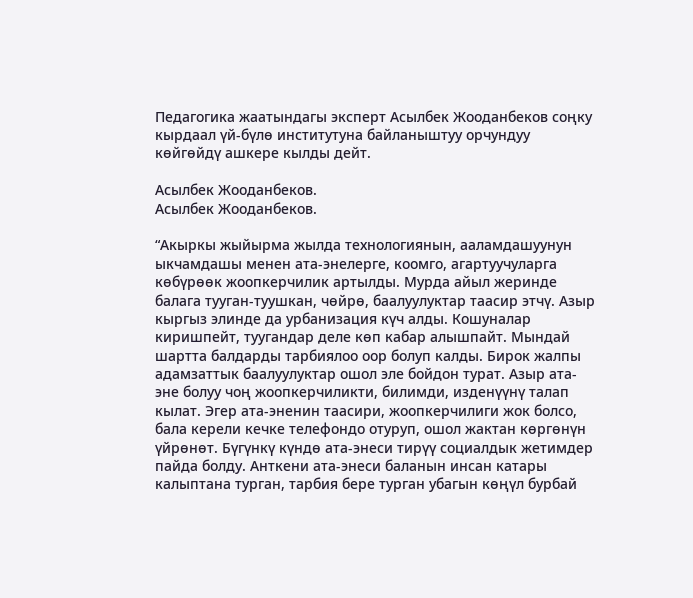Педагогика жаатындагы эксперт Асылбек Жооданбеков соңку кырдаал үй-бүлө институтуна байланыштуу орчундуу көйгөйдү ашкере кылды дейт.

Асылбек Жооданбеков.
Асылбек Жооданбеков.

“Акыркы жыйырма жылда технологиянын, ааламдашуунун ыкчамдашы менен ата-энелерге, коомго, агартуучуларга көбүрөөк жоопкерчилик артылды. Мурда айыл жеринде балага тууган-туушкан, чөйрө, баалуулуктар таасир этчү. Азыр кыргыз элинде да урбанизация күч алды. Кошуналар киришпейт, туугандар деле көп кабар алышпайт. Мындай шартта балдарды тарбиялоо оор болуп калды. Бирок жалпы адамзаттык баалуулуктар ошол эле бойдон турат. Азыр ата-эне болуу чоң жоопкерчиликти, билимди, изденүүнү талап кылат. Эгер ата-эненин таасири, жоопкерчилиги жок болсо, бала керели кечке телефондо отуруп, ошол жактан көргөнүн үйрөнөт. Бүгүнкү күндө ата-энеси тирүү социалдык жетимдер пайда болду. Анткени ата-энеси баланын инсан катары калыптана турган, тарбия бере турган убагын көңүл бурбай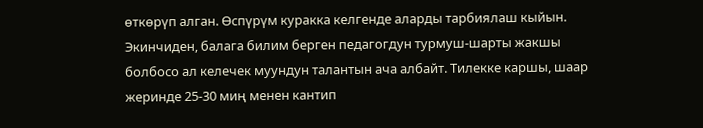өткөрүп алган. Өспүрүм куракка келгенде аларды тарбиялаш кыйын. Экинчиден, балага билим берген педагогдун турмуш-шарты жакшы болбосо ал келечек муундун талантын ача албайт. Тилекке каршы, шаар жеринде 25-30 миң менен кантип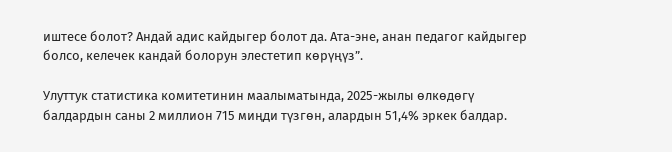иштесе болот? Андай адис кайдыгер болот да. Ата-эне, анан педагог кайдыгер болсо, келечек кандай болорун элестетип көрүңүз”.

Улуттук статистика комитетинин маалыматында, 2025-жылы өлкөдөгү балдардын саны 2 миллион 715 миңди түзгөн, алардын 51,4% эркек балдар.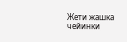Жети жашка чейинки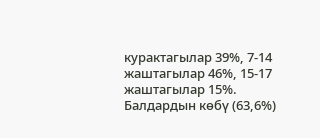курактагылар 39%, 7-14 жаштагылар 46%, 15-17 жаштагылар 15%. Балдардын көбү (63,6%)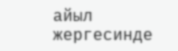айыл жергесинде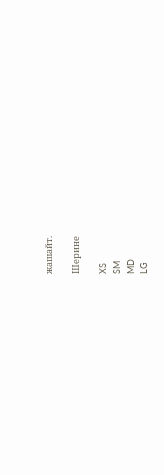жашайт.

Шерине

XS
SM
MD
LG